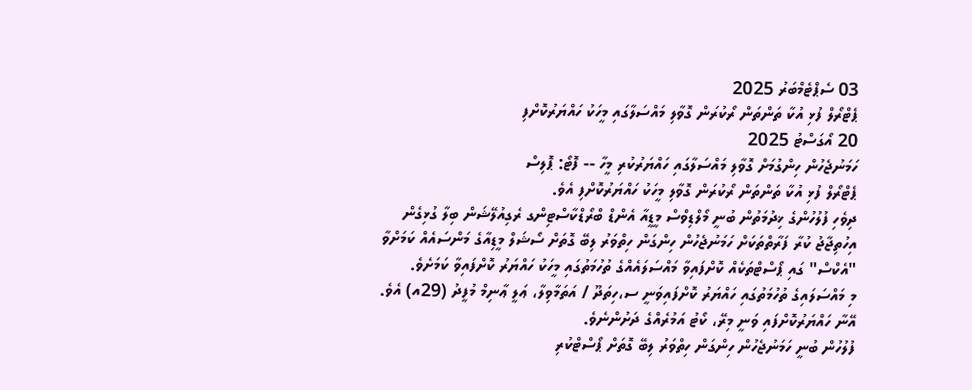03 ސެޕްޓެމްބަރު 2025
ޕެޓްރޯލް ފުޅި އުކާ ތަންތަން ރޯކުރަން ގޮވާލި މައްސަލާގައި މީހަކު ހައްޔަރުކޮށްފި
20 އޯގަސްޓު 2025
ހަމަނުޖެހުން ހިންގުމަށް ގޮވާލި މައްސަލާގައި ހައްޔަރުކުރި މީހާ -- ފޮޓޯ: ޕޮލިސް
ޕެޓްރޯލް ފުޅި އުކާ ތަންތަން ރޯކުރަން ގޮވާލި މީހަކު ހައްޔަރުކޮށްފި އެވެ.
ދިވެހި ފުލުހުންގެ ޚިދުމަތުން ބުނީ މޯލްޑިވްސް މީޑީއާ އެންޑް ބްރޯޑްކާސްޓިންގ ރެގިއުލޭޝަން ބިލާ ގުޅިގެން އިހުތިޖާޖު ކުރާ ފަރާތްތަކަށް ހަމަނުޖެހުން ހިންގަން ހިތްވަރު ލިބޭ ގޮތަށް ސޯޝަލް މީޑިއާގެ މަންސައެއް ކަމަށްވާ "އެކްސް" ގައި ޕޯސްޓްތަކެއް ކޮށްފައިވާ މައްސަލައެއްގެ ތުހުމަތުގައި މީހަކު ހައްޔަރު ކޮށްފައިވާ ކަމަށެވެ.
މި މައްސަލައިގެ ތުހުމަތުގައި ހައްޔަރު ކޮށްފައިވަނީ ސ،ހިތަދޫ / އަތަމާވިލާ، ޢަލީ ޢާނިމް މުފީދު (29އ) އެވެ. އޭނާ ހައްޔަރުކޮށްފައި ވަނީ މިރޭ، ކޯޓު އަމުރެއްގެ ދަށުންނެވެ.
ފުލުހުން ބުނީ ހަމަނުޖެހުން ހިންގަން ހިތްވަރު ލިބޭ ގޮތަށް ޕޯސްޓްކުރި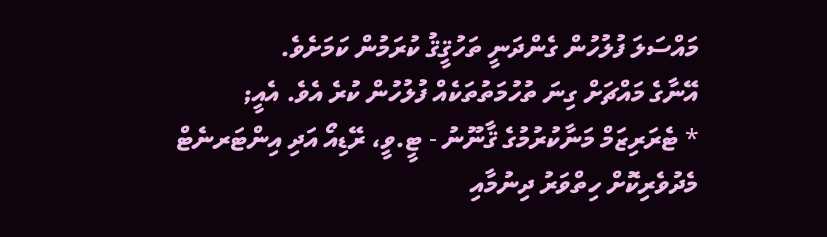މައްސަލަ ފުލުހުން ގެންދަނީ ތަހުޤީޤު ކުރަމުން ކަމަށެވެ.
އޭނާގެ މައްޗަށް ގިނަ ތުހުމަތުތަކެއް ފުލުހުން ކުރެ އެވެ. އެއީ;
* ޓެރަރިޒަމް މަނާކުރުމުގެ ޤާނޫނު - ޓީ.ވީ، ރޭޑިއޯ އަދި އިންޓަރނެޓް މެދުވެރިކޮށް ހިތްވަރު ދިނުމާއި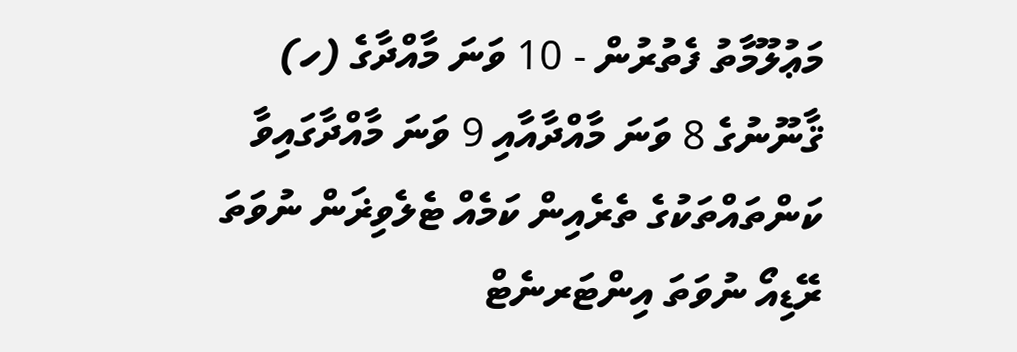މަޢުލޫމާތު ފެތުރުން - 10 ވަނަ މާއްދާގެ (ހ) ޤާނޫނުގެ 8 ވަނަ މާއްދާއާއި 9 ވަނަ މާއްދާގައިވާ ކަންތައްތަކުގެ ތެރެއިން ކަމެއް ޓެލެވިޜަން ނުވަތަ ރޭޑިއޯ ނުވަތަ އިންޓަރނެޓް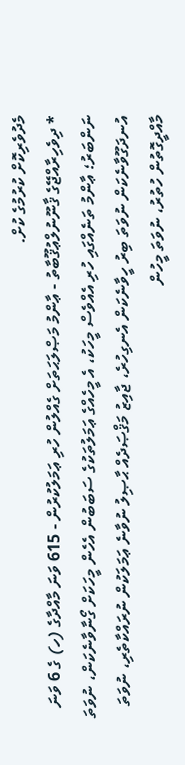މެދުވެރިކޮށް ކުރުމުގެ ކުށް.
* ދިވެހިރާއްޖޭގެ ޤާނޫނުލްޢުޤޫބާތު - ޢާންމު މަޞްލަޙަތަށް ގެއްލުން ހުރި ޢަމަލުކުރުން - 615 ވަނަ މާއްދާގެ (ހ) ގެ 6 ވަނަ ނަންބަރު؛ ޢާންމު ތަނެއްގައި ހުރި އެއްވެސް މީހަކު، އެ މީހެއްގެ ޢަމަލުތަކުގެ ސަބަބުން އެހެން މީހަކަށް ގޯނާވާނެކަން، ނުވަތަ އުނދަގޫވާނެކަން ނުވަތަ ބިރު ހީވާނެކަން އެނގިހުރެ، ޖާއިޒު މަޤްޞަދެއް ޙާޞިލު ނުވާނެ ޢަމަލަކުން ނުރައްކާތެރި، ނުވަތަ މާއްދީގޮތުން ހުތުރު، ނުވަތަ މީހުން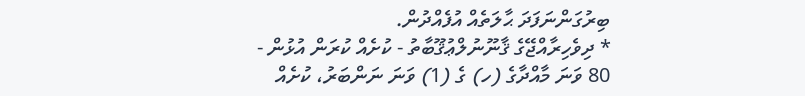ބިރުގަންނަފަދަ ޙާލަތެއް އުފެއްދުން.
* ދިވެހިރާއްޖޭގެ ޤާނޫނުލްޢުޤޫބާތު - ކުށެއް ކުރަން އުޅުން - 80 ވަނަ މާއްދާގެ (ހ) ގެ (1) ވަނަ ނަންބަރު، ކުށެއް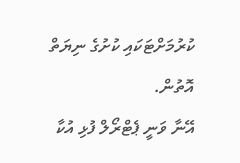ކުރުމަށްޓަކައި ކުށުގެ ނިޔަތް އޮތުން.
އޭނާ ވަނީ ޕެޓްރޯލް ފުޅި އުކާ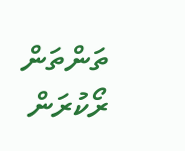ތަންތަން ރޯކުރަން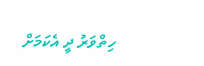ހިތްވަރު ދީ އެކަމަށް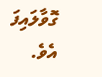ގޮވާލައިފަ އެވެ.